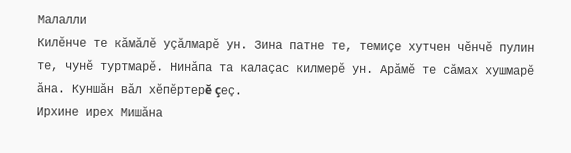Малалли
Килĕнче те кăмăлĕ уçăлмарĕ ун. Зина патне те, темиçе хутчен чĕнчĕ пулин те, чунĕ туртмарĕ. Нинăпа та калаçас килмерĕ ун. Арăмĕ те сăмах хушмарĕ ăна. Куншăн вăл хĕпĕртерĕ çеç.
Ирхине ирех Мишăна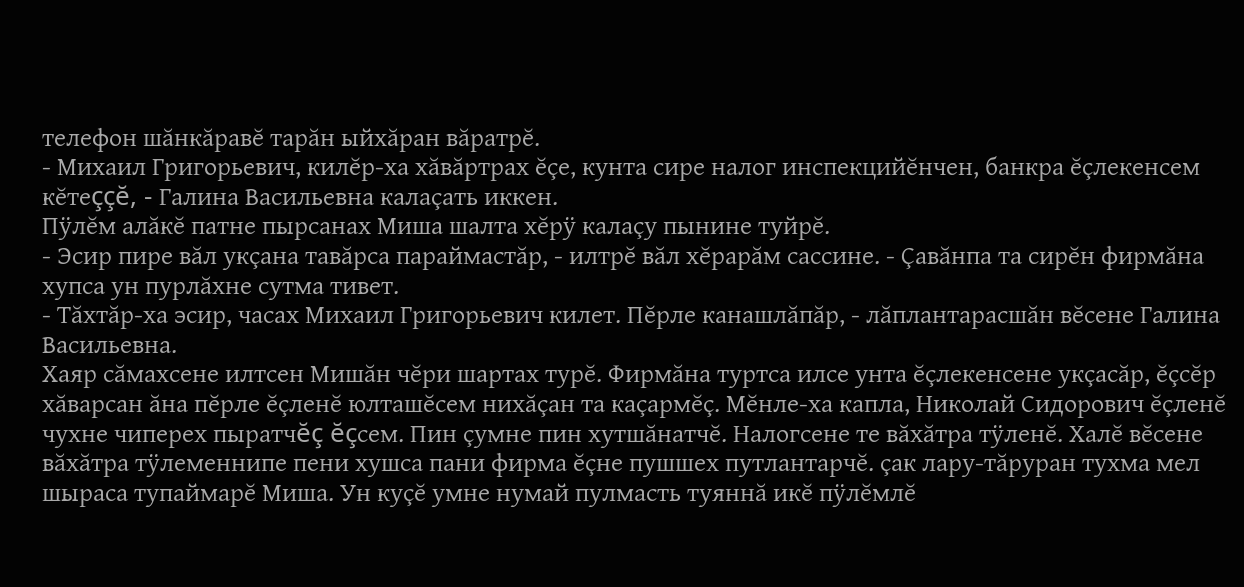телефон шăнкăравĕ тарăн ыйхăран вăратрĕ.
- Михаил Григорьевич, килĕр-ха хăвăртрах ĕçе, кунта сире налог инспекцийĕнчен, банкра ĕçлекенсем кĕтеççĕ, - Галина Васильевна калаçать иккен.
Пÿлĕм алăкĕ патне пырсанах Миша шалта хĕрÿ калаçу пынине туйрĕ.
- Эсир пире вăл укçана тавăрса параймастăр, - илтрĕ вăл хĕрарăм сассине. - Çавăнпа та сирĕн фирмăна хупса ун пурлăхне сутма тивет.
- Тăхтăр-ха эсир, часах Михаил Григорьевич килет. Пĕрле канашлăпăр, - лăплантарасшăн вĕсене Галина Васильевна.
Хаяр сăмахсене илтсен Мишăн чĕри шартах турĕ. Фирмăна туртса илсе унта ĕçлекенсене укçасăр, ĕçсĕр хăварсан ăна пĕрле ĕçленĕ юлташĕсем нихăçан та каçармĕç. Мĕнле-ха капла, Николай Сидорович ĕçленĕ чухне чиперех пыратчĕç ĕçсем. Пин çумне пин хутшăнатчĕ. Налогсене те вăхăтра тÿленĕ. Халĕ вĕсене вăхăтра тÿлеменнипе пени хушса пани фирма ĕçне пушшех путлантарчĕ. çак лару-тăруран тухма мел шыраса тупаймарĕ Миша. Ун куçĕ умне нумай пулмасть туяннă икĕ пÿлĕмлĕ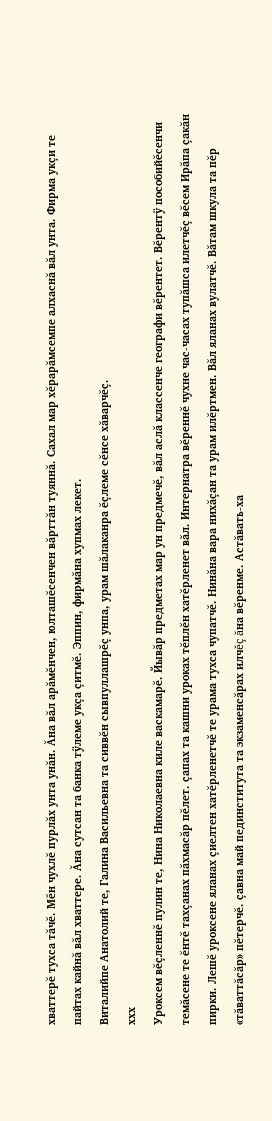хваттерĕ тухса тăчĕ. Мĕн чухлĕ пурлăх унта унăн. Ăна вăл арăмĕнчен, юлташĕсенчен вăрттăн туяннă. Сахал мар хĕрарăмсемпе алхаснă вăл унта. Фирма укçи те пайтах кайнă вăл хваттере. Ăна сутсан та банка тÿлеме укçа çитмĕ. Эппин, фирмăна хупмах лекет.
Виталийпе Анатолий те, Галина Васильевна та сиввĕн сывпуллашрĕç унпа, урам шăлаканра ĕçлеме сĕнсе хăварчĕç.
ххх
Уроксем вĕçленнĕ пулин те, Нина Николаевна киле васкамарĕ. Йывăр предметах мар ун предмечĕ, вăл аслă классенче географи вĕрентет. Вĕрентÿ пособийĕсенчи темăсене те ĕнтĕ тахçанах пăхмасăр пĕлет. çапах та кашни уроках тĕплĕн хатĕрленет вăл. Интернатра вĕреннĕ чухне час-часах тупăшса илетчĕç вĕсем Ирăпа çакăн пирки. Лешĕ уроксене яланах çиелтен хатĕрленетчĕ те урама тухса чупатчĕ. Нинăна вара нихăçан та урам илĕртмен. Вăл яланах вулатчĕ. Вăтам шкула та пĕр «тăваттăсăр» пĕтерчĕ. çавна май пединститута та экзаменсăрах илчĕç ăна вĕренме. Астăвать-ха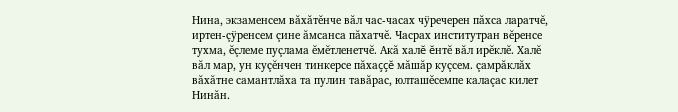Нина, экзаменсем вăхăтĕнче вăл час-часах чÿречерен пăхса ларатчĕ, иртен-çÿренсем çине ăмсанса пăхатчĕ. Часрах институтран вĕренсе тухма, ĕçлеме пуçлама ĕмĕтленетчĕ. Акă халĕ ĕнтĕ вăл ирĕклĕ. Халĕ вăл мар, ун куçĕнчен тинкерсе пăхаççĕ мăшăр куçсем. çамрăклăх вăхăтне самантлăха та пулин тавăрас, юлташĕсемпе калаçас килет Нинăн.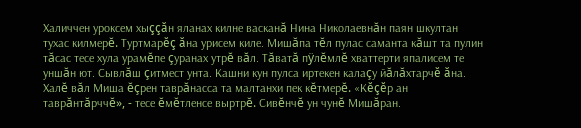Халиччен уроксем хыççăн яланах килне васканă Нина Николаевнăн паян шкултан тухас килмерĕ. Туртмарĕç ăна урисем киле. Мишăпа тĕл пулас саманта кăшт та пулин тăсас тесе хула урамĕпе çуранах утрĕ вăл. Тăватă пÿлĕмлĕ хваттерти япалисем те уншăн ют. Сывлăш çитмест унта. Кашни кун пулса иртекен калаçу йăлăхтарчĕ ăна. Халĕ вăл Миша ĕçрен таврăнасса та малтанхи пек кĕтмерĕ. «Кĕçĕр ан таврăнтăрччĕ», - тесе ĕмĕтленсе выртрĕ. Сивĕнчĕ ун чунĕ Мишăран.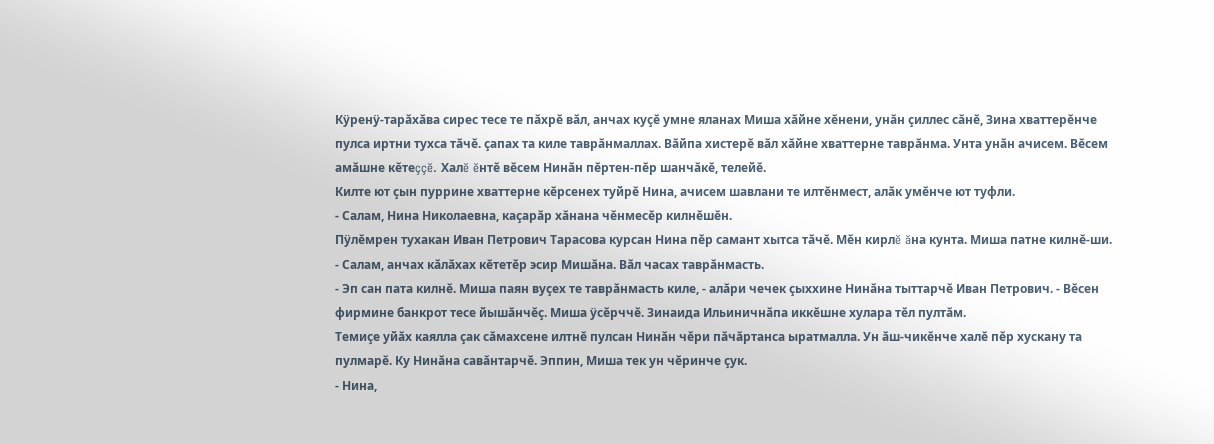Кÿренÿ-тарăхăва сирес тесе те пăхрĕ вăл, анчах куçĕ умне яланах Миша хăйне хĕнени, унăн çиллес сăнĕ, Зина хваттерĕнче пулса иртни тухса тăчĕ. çапах та киле таврăнмаллах. Вăйпа хистерĕ вăл хăйне хваттерне таврăнма. Унта унăн ачисем. Вĕсем амăшне кĕтеççĕ. Халĕ ĕнтĕ вĕсем Нинăн пĕртен-пĕр шанчăкĕ, телейĕ.
Килте ют çын пуррине хваттерне кĕрсенех туйрĕ Нина, ачисем шавлани те илтĕнмест, алăк умĕнче ют туфли.
- Салам, Нина Николаевна, каçарăр хăнана чĕнмесĕр килнĕшĕн.
Пÿлĕмрен тухакан Иван Петрович Тарасова курсан Нина пĕр самант хытса тăчĕ. Мĕн кирлĕ ăна кунта. Миша патне килнĕ-ши.
- Салам, анчах кăлăхах кĕтетĕр эсир Мишăна. Вăл часах таврăнмасть.
- Эп сан пата килнĕ. Миша паян вуçех те таврăнмасть киле, - алăри чечек çыххине Нинăна тыттарчĕ Иван Петрович. - Вĕсен фирмине банкрот тесе йышăнчĕç. Миша ÿсĕрччĕ. Зинаида Ильиничнăпа иккĕшне хулара тĕл пултăм.
Темиçе уйăх каялла çак сăмахсене илтнĕ пулсан Нинăн чĕри пăчăртанса ыратмалла. Ун ăш-чикĕнче халĕ пĕр хускану та пулмарĕ. Ку Нинăна савăнтарчĕ. Эппин, Миша тек ун чĕринче çук.
- Нина,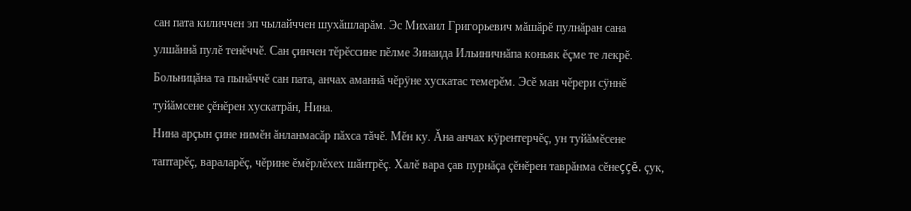сан пата киличчен эп чылайччен шухăшларăм. Эс Михаил Григорьевич мăшăрĕ пулнăран сана улшăннă пулĕ тенĕччĕ. Сан çинчен тĕрĕссине пĕлме Зинаида Ильиничнăпа коньяк ĕçме те лекрĕ. Больницăна та пынăччĕ сан пата, анчах аманнă чĕрÿне хускатас темерĕм. Эсĕ ман чĕрери сÿннĕ туйăмсене çĕнĕрен хускатрăн, Нина.
Нина арçын çине нимĕн ăнланмасăр пăхса тăчĕ. Мĕн ку. Ăна анчах кÿрентерчĕç, ун туйăмĕсене таптарĕç, вараларĕç, чĕрине ĕмĕрлĕхех шăнтрĕç. Халĕ вара çав пурнăçа çĕнĕрен таврăнма сĕнеççĕ. çук,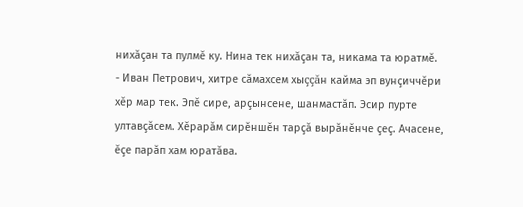нихăçан та пулмĕ ку. Нина тек нихăçан та, никама та юратмĕ.
- Иван Петрович, хитре сăмахсем хыççăн кайма эп вунçиччĕри хĕр мар тек. Эпĕ сире, арçынсене, шанмастăп. Эсир пурте ултавçăсем. Хĕрарăм сирĕншĕн тарçă вырăнĕнче çеç. Ачасене, ĕçе парăп хам юратăва.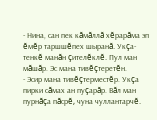- Нина, сан пек кăмăллă хĕрарăма эп ĕмĕр таршшĕпех шыранă. Укçа-тенкĕ манăн çителĕклĕ. Пул ман мăшăр. Эс мана тивĕçтеретĕн.
- Эсир мана тивĕçтерместĕр. Укçа пирки сăмах ан пуçарăр. Вăл ман пурнăçа пăсрĕ, чуна чуллантарчĕ.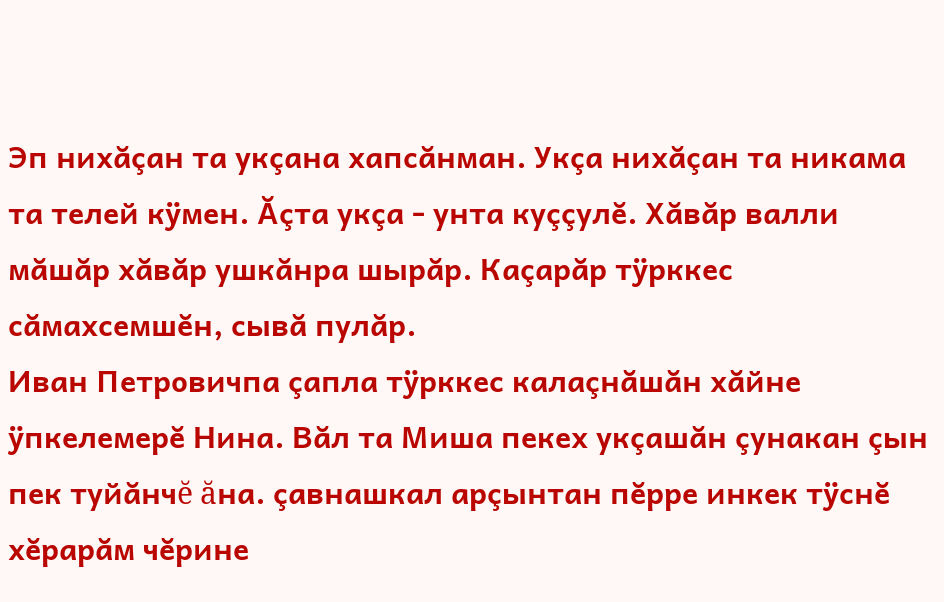Эп нихăçан та укçана хапсăнман. Укçа нихăçан та никама та телей кÿмен. Ăçта укçа - унта куççулĕ. Хăвăр валли мăшăр хăвăр ушкăнра шырăр. Каçарăр тÿрккес сăмахсемшĕн, сывă пулăр.
Иван Петровичпа çапла тÿрккес калаçнăшăн хăйне ÿпкелемерĕ Нина. Вăл та Миша пекех укçашăн çунакан çын пек туйăнчĕ ăна. çавнашкал арçынтан пĕрре инкек тÿснĕ хĕрарăм чĕрине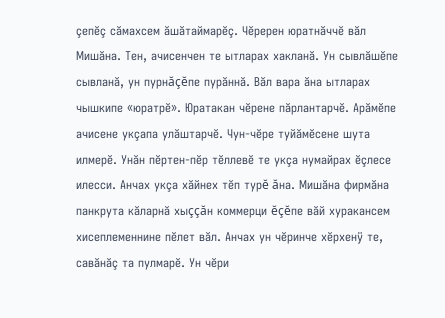çепĕç сăмахсем ăшăтаймарĕç. Чĕререн юратнăччĕ вăл Мишăна. Тен, ачисенчен те ытларах хакланă. Ун сывлăшĕпе сывланă, ун пурнăçĕпе пурăннă. Вăл вара ăна ытларах чышкипе «юратрĕ». Юратакан чĕрене пăрлантарчĕ. Арăмĕпе ачисене укçапа улăштарчĕ. Чун-чĕре туйăмĕсене шута илмерĕ. Унăн пĕртен-пĕр тĕллевĕ те укçа нумайрах ĕçлесе илесси. Анчах укçа хăйнех тĕп турĕ ăна. Мишăна фирмăна панкрута кăларнă хыççăн коммерци ĕçĕпе вăй хуракансем хисеплеменнине пĕлет вăл. Анчах ун чĕринче хĕрхенÿ те, савăнăç та пулмарĕ. Ун чĕри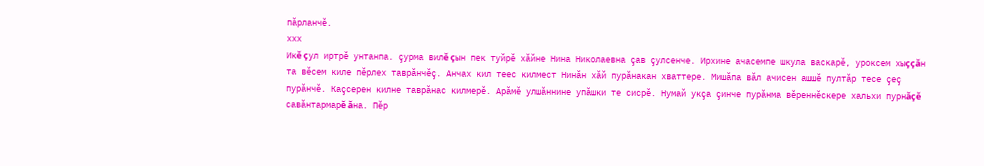пăрланчĕ.
ххх
Икĕ çул иртрĕ унтанпа. çурма вилĕ çын пек туйрĕ хăйне Нина Николаевна çав çулсенче. Ирхине ачасемпе шкула васкарĕ, уроксем хыççăн та вĕсем киле пĕрлех таврăнчĕç. Анчах кил теес килмест Нинăн хăй пурăнакан хваттере. Мишăпа вăл ачисен ашшĕ пултăр тесе çеç пурăнчĕ. Каçсерен килне таврăнас килмерĕ. Арăмĕ улшăннине упăшки те сисрĕ. Нумай укçа çинче пурăнма вĕреннĕскере хальхи пурнăçĕ савăнтармарĕ ăна. Пĕр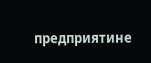предприятине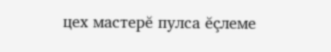цех мастерĕ пулса ĕçлеме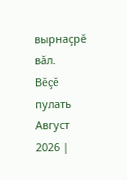вырнаçрĕ вăл.
Вĕçĕ пулать
Август 2026 |